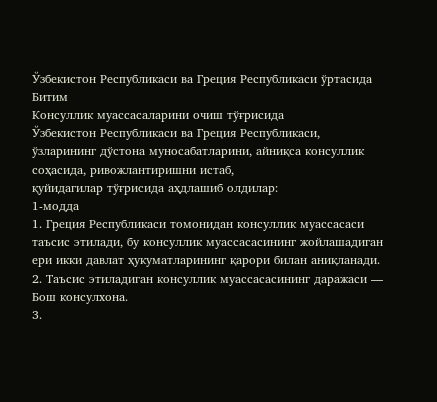Ўзбекистон Республикаси ва Греция Республикаси ўртасида
Битим
Консуллик муассасаларини очиш тўғрисида
Ўзбекистон Республикаси ва Греция Республикаси,
ўзларининг дўстона муносабатларини, айниқса консуллик соҳасида, ривожлантиришни истаб,
қуйидагилар тўғрисида аҳдлашиб олдилар:
1-модда
1. Греция Республикаси томонидан консуллик муассасаси таъсис этилади, бу консуллик муассасасининг жойлашадиган ери икки давлат ҳукуматларининг қарори билан аниқланади.
2. Таъсис этиладиган консуллик муассасасининг даражаси — Бош консулхона.
3.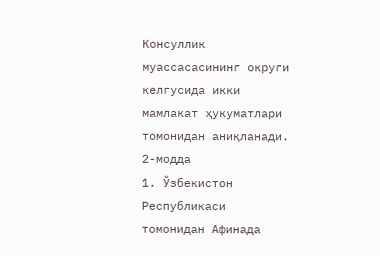Консуллик муассасасининг округи келгусида икки мамлакат ҳукуматлари томонидан аниқланади.
2-модда
1. Ўзбекистон Республикаси томонидан Афинада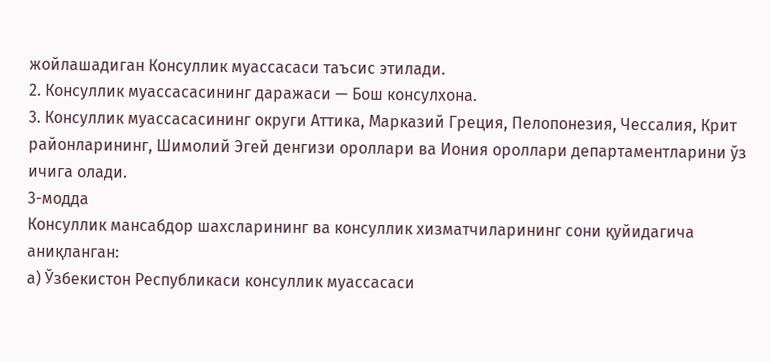жойлашадиган Консуллик муассасаси таъсис этилади.
2. Консуллик муассасасининг даражаси — Бош консулхона.
3. Консуллик муассасасининг округи Аттика, Марказий Греция, Пелопонезия, Чессалия, Крит районларининг, Шимолий Эгей денгизи ороллари ва Иония ороллари департаментларини ўз ичига олади.
3-модда
Консуллик мансабдор шахсларининг ва консуллик хизматчиларининг сони қуйидагича аниқланган:
а) Ўзбекистон Республикаси консуллик муассасаси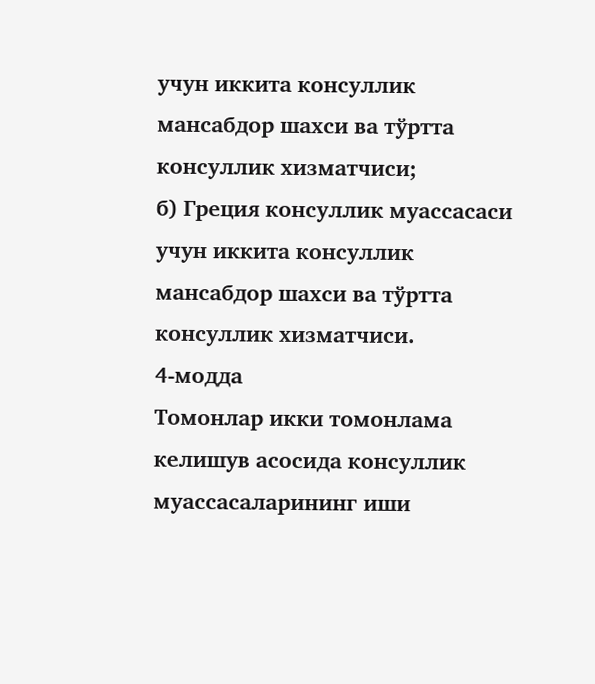учун иккита консуллик мансабдор шахси ва тўртта консуллик хизматчиси;
б) Греция консуллик муассасаси учун иккита консуллик мансабдор шахси ва тўртта консуллик хизматчиси.
4-модда
Томонлар икки томонлама келишув асосида консуллик муассасаларининг иши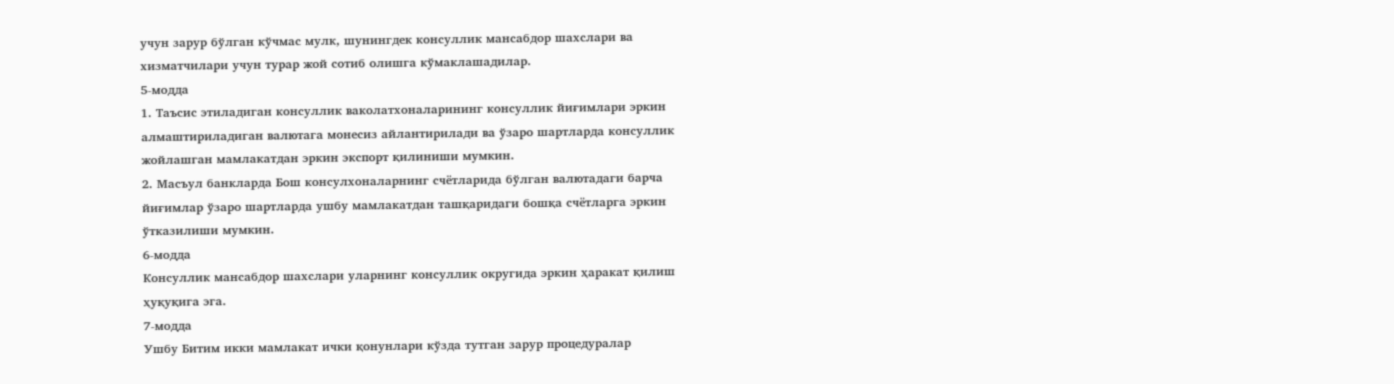учун зарур бўлган кўчмас мулк, шунингдек консуллик мансабдор шахслари ва хизматчилари учун турар жой сотиб олишга кўмаклашадилар.
5-модда
1. Таъсис этиладиган консуллик ваколатхоналарининг консуллик йиғимлари эркин алмаштириладиган валютага монесиз айлантирилади ва ўзаро шартларда консуллик жойлашган мамлакатдан эркин экспорт қилиниши мумкин.
2. Масъул банкларда Бош консулхоналарнинг счётларида бўлган валютадаги барча йиғимлар ўзаро шартларда ушбу мамлакатдан ташқаридаги бошқа счётларга эркин ўтказилиши мумкин.
6-модда
Консуллик мансабдор шахслари уларнинг консуллик округида эркин ҳаракат қилиш ҳуқуқига эга.
7-модда
Ушбу Битим икки мамлакат ички қонунлари кўзда тутган зарур процедуралар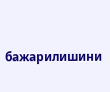бажарилишини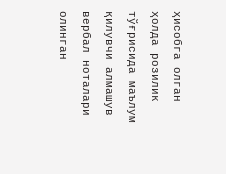ҳисобга олган ҳолда розилик тўғрисида маълум қилувчи алмашув вербал ноталари олинган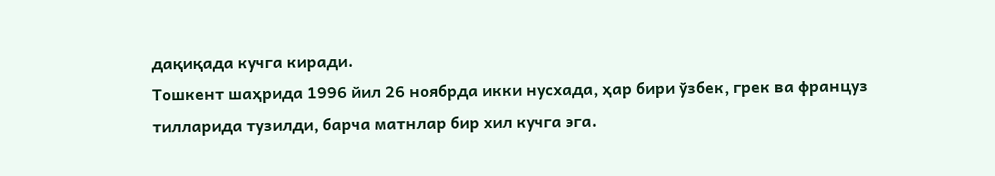дақиқада кучга киради.
Тошкент шаҳрида 1996 йил 26 ноябрда икки нусхада, ҳар бири ўзбек, грек ва француз тилларида тузилди, барча матнлар бир хил кучга эга.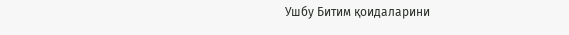Ушбу Битим қоидаларини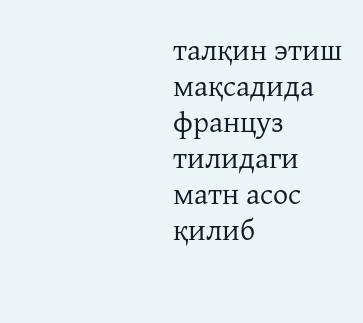талқин этиш мақсадида француз тилидаги матн асос қилиб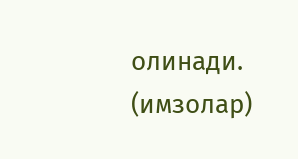олинади.
(имзолар)